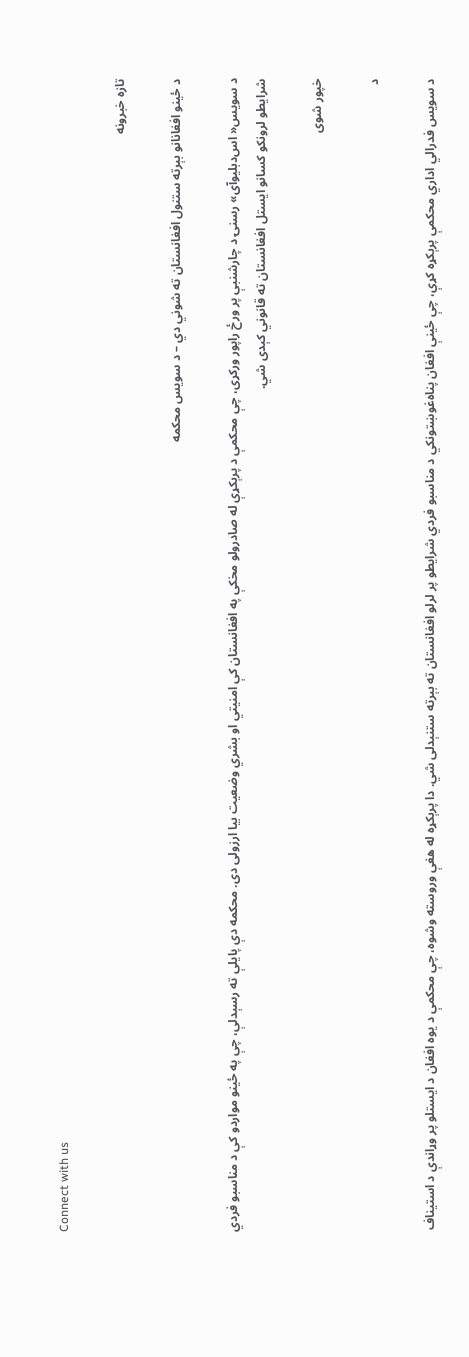Connect with us

تازه خبرونه

د ځینو افغانانو بېرته ستنول افغانستان ته شوني دي – د سویس محکمه

د سویس« اس‌دبلیو‌آی» رسنۍ د چارشنبې پر ورځ راپور ورکړی، چې محکمې د پرېکړې له صادرولو مخکې په افغانستان کې امنیتي او بشري وضعیت بیا ارزولی دی. محکمه دې پایلې ته رسېدلې، چې په ځینو مواردو کې د مناسبو فردي شرایطو لرونکو کسانو ایستل افغانستان ته قانوني کېدی شي.

خپور شوی

د

د سویس فدرالي اداري محکمې پرېکړه کړې، چې ځینې افغان پناه‌غوښتونکي د مناسبو فردي شرایطو پر لرلو افغانستان ته بېرته ستنېدلی شي. دا پرېکړه له هغې وروسته وشوه، چې محکمې د یوه افغان د ایستلو پر وړاندې د استیناف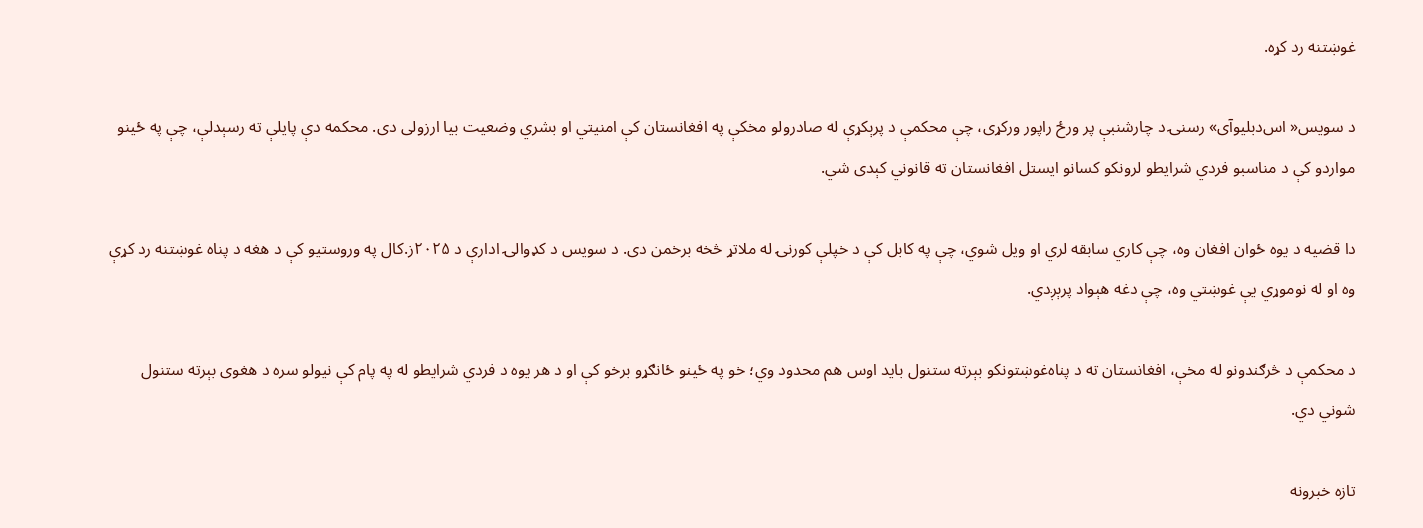غوښتنه رد کړه.

د سویس« اس‌دبلیو‌آی» رسنۍ د چارشنبې پر ورځ راپور ورکړی، چې محکمې د پرېکړې له صادرولو مخکې په افغانستان کې امنیتي او بشري وضعیت بیا ارزولی دی. محکمه دې پایلې ته رسېدلې، چې په ځینو مواردو کې د مناسبو فردي شرایطو لرونکو کسانو ایستل افغانستان ته قانوني کېدی شي.

دا قضیه د یوه ځوان افغان وه، چې کاري سابقه لري او ویل شوي، چې په کابل کې د خپلې کورنۍ له ملاتړ څخه برخمن دی. د سویس د کډوالۍ ادارې د ۲۰۲۵ز.کال په وروستیو کې د هغه د پناه غوښتنه رد کړې وه او له نوموړي یې غوښتي وه، چې دغه هېواد پرېږدي.

د محکمې د څرګندونو له مخې، افغانستان ته د پناه‌غوښتونکو بېرته ستنول باید اوس هم محدود وي؛ خو په ځینو ځانګړو برخو کې او د هر یوه د فردي شرایطو له په پام کې نیولو سره د هغوی بېرته ستنول شوني دي.

تازه خبرونه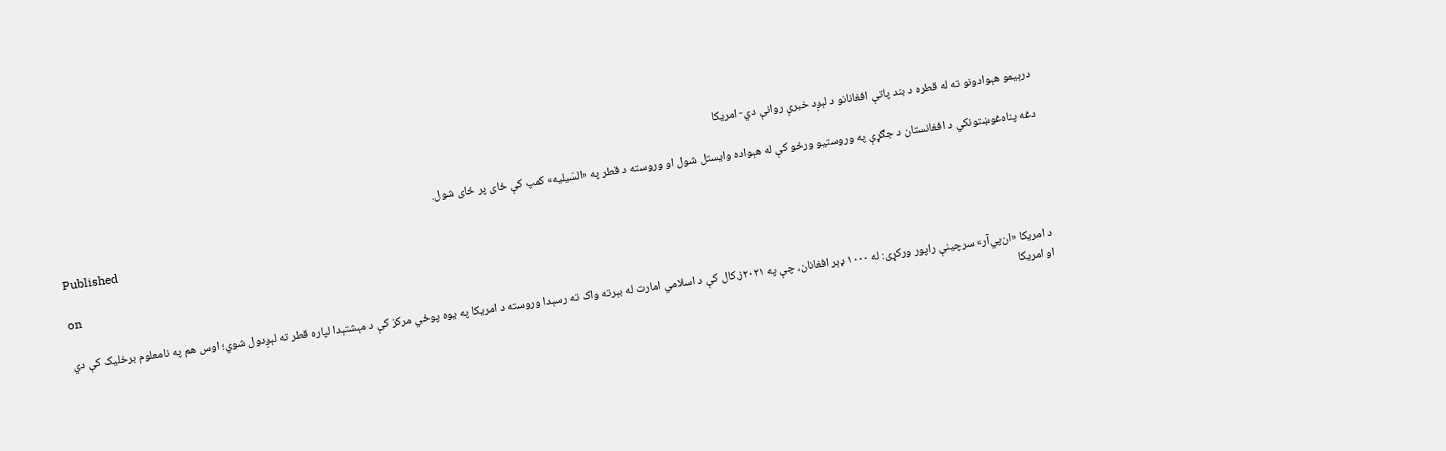درېیمو هېوادونو ته له قطره د بند پاتې افغانانو د لېږد خبرې روانې دي- امریکا

دغه پناه‌غوښتونکي د افغانستان د جګړې په وروستیو ورځو کې له هېواده وایستل شول او وروسته د قطر په «السّیلیه» کمپ کې ځای پر ځای شول.

Published

on

د امریکا «ان‌پي‌آر» سرچینې راپور ورکړی: له ۱۰۰۰ ډېر افغانان، چې په ۲۰۲۱ز.کال کې د اسلامي امارت له بېرته واک ته رسېدا وروسته د امریکا په یوه پوځي مرکز کې د مېشتېدا لپاره قطر ته لېږدول شوي؛ اوس هم په نامعلوم برخلیک کې دي او امریکا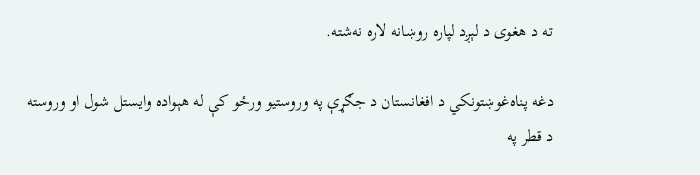ته د هغوی د لېږد لپاره روښانه لاره نه‌شته.

دغه پناه‌غوښتونکي د افغانستان د جګړې په وروستیو ورځو کې له هېواده وایستل شول او وروسته د قطر په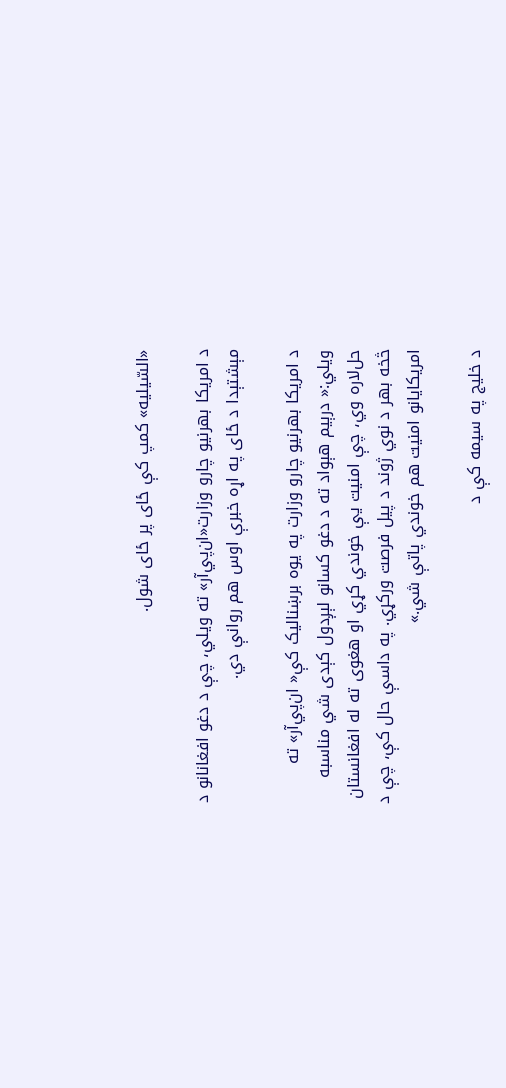«السّیلیه» کمپ کې ځای پر ځای شول.

د امریکا بهرنیو چارو وزارت«ان‌پي‌آر» ته ویلي، چې د دغو افغانانو د مېشتېدا د ځای په اړه خبرې اوس هم روانې دي.

د امریکا بهرنیو چارو وزارت په یوه برښنالیک کې« ان‌پي‌آر» ته ویلي:« درېیم هېواد ته د دغو کسانو لېږدول کېدی شي مناسبه حل‌لاره وي، چې امنیت یې خوندي کړي او هغوی ته له افغانستان څخه بهر د نوي ژوند د پیل فرصت ورکړي. په داسې حال کې، چې د امریکایانو امنیت هم خوندي پاتې شي.»

د خلیج په سیمه کې د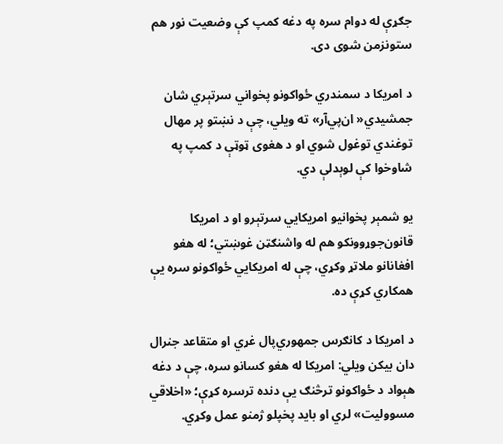جګړې له دوام سره په دغه کمپ کې وضعیت نور هم ستونزمن شوی دی.

د امریکا د سمندري ځواکونو پخواني سرتېري شان جمشیدي« ان‌پي‌آر» ته ویلي، چې د نښتو پر مهال توغندي توغول شوي او د هغوی ټوټې د کمپ په شاوخوا کې لوېدلې دي.

یو شمېر پخوانیو امریکايي سرتېرو او د امریکا قانون‌جوړوونکو هم له واشنګټن غوښتي؛ له هغو افغانانو ملاتړ وکړي، چې له امریکايي ځواکونو سره یې همکاري کړې ده.

د امریکا د کانګرس جمهوري‌پال غړي او متقاعد جنرال دان بیکن ویلي: امریکا له هغو کسانو سره، چې د دغه هېواد د ځواکونو ترڅنګ یې دنده ترسره کړې؛ «اخلاقي مسوولیت» لري او باید پخپلو ژمنو عمل وکړي.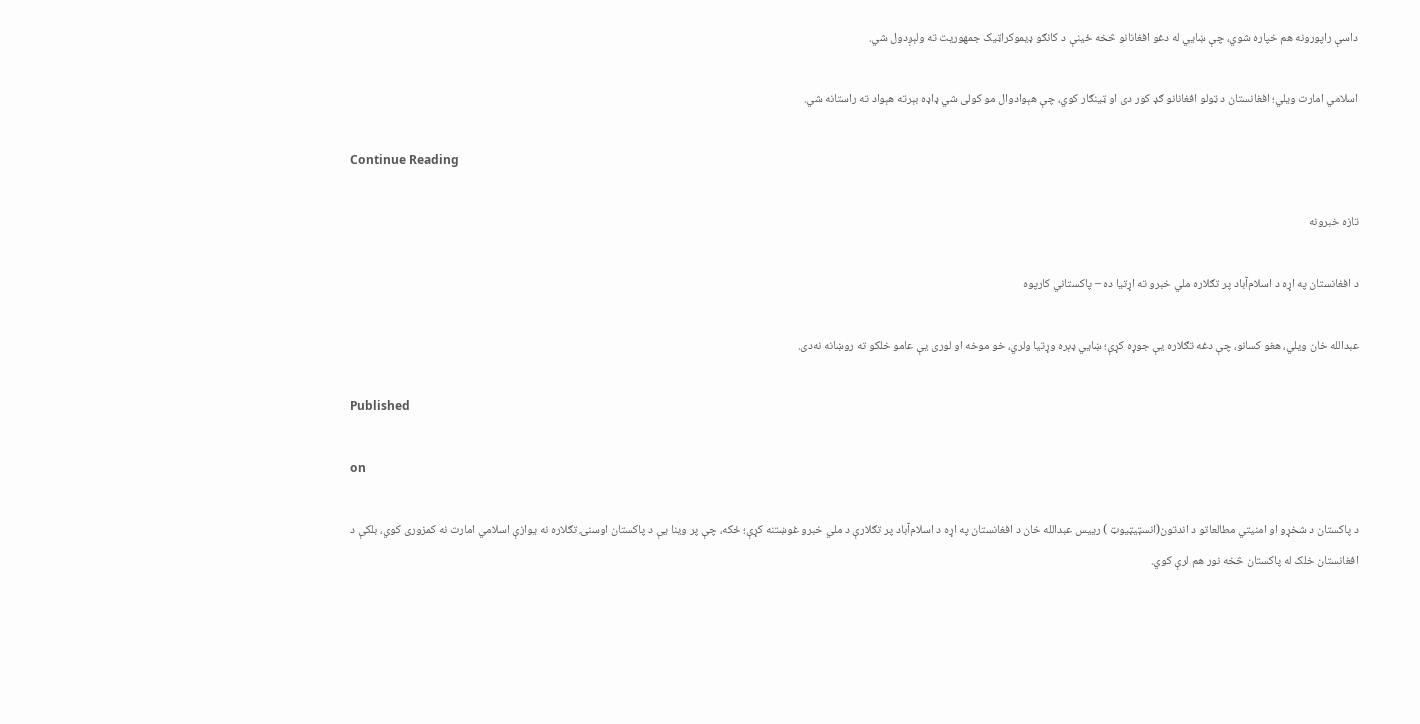داسې راپورونه هم خپاره شوي، چې ښایي له دغو افغانانو څخه ځینې د کانګو ډیموکراټیک جمهوریت ته ولېږدول شي.

اسلامي امارت ویلي؛ افغانستان د ټولو افغانانو ګډ کور دی او ټینګار کوي، چې هېوادوال مو کولی شي ډاډه بېرته هېواد ته راستانه شي.

Continue Reading

تازه خبرونه

د افغانستان په اړه د اسلام‌آباد پر تګلاره ملي خبرو ته اړتیا ده – پاکستاني کارپوه

عبد‌الله خان ویلي، هغو کسانو، چې دغه تګلاره یې جوړه کړې؛ ښایي ډېره وړتیا ولري، خو موخه او لوری یې عامو خلکو ته روښانه نه‌دی.

Published

on

د پاکستان د شخړو او امنیتي مطالعاتو د اندتون(انسټیټیوټ ) رییس عبدالله خان د افغانستان په اړه د اسلام‌آباد پر تګلارې د ملي خبرو غوښتنه کړې؛ ځکه، چې پر وینا یې د پاکستان اوسنۍ تګلاره نه یوازې اسلامي امارت نه کمزوری کوي، بلکې د افغانستان خلک له پاکستان څخه نور هم لرې کوي.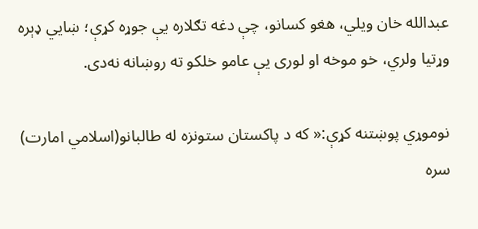عبد‌الله خان ویلي، هغو کسانو، چې دغه تګلاره یې جوړه کړې؛ ښایي ډېره وړتیا ولري، خو موخه او لوری یې عامو خلکو ته روښانه نه‌دی.

نوموړي پوښتنه کړې:« که د پاکستان ستونزه له طالبانو(اسلامي امارت) سره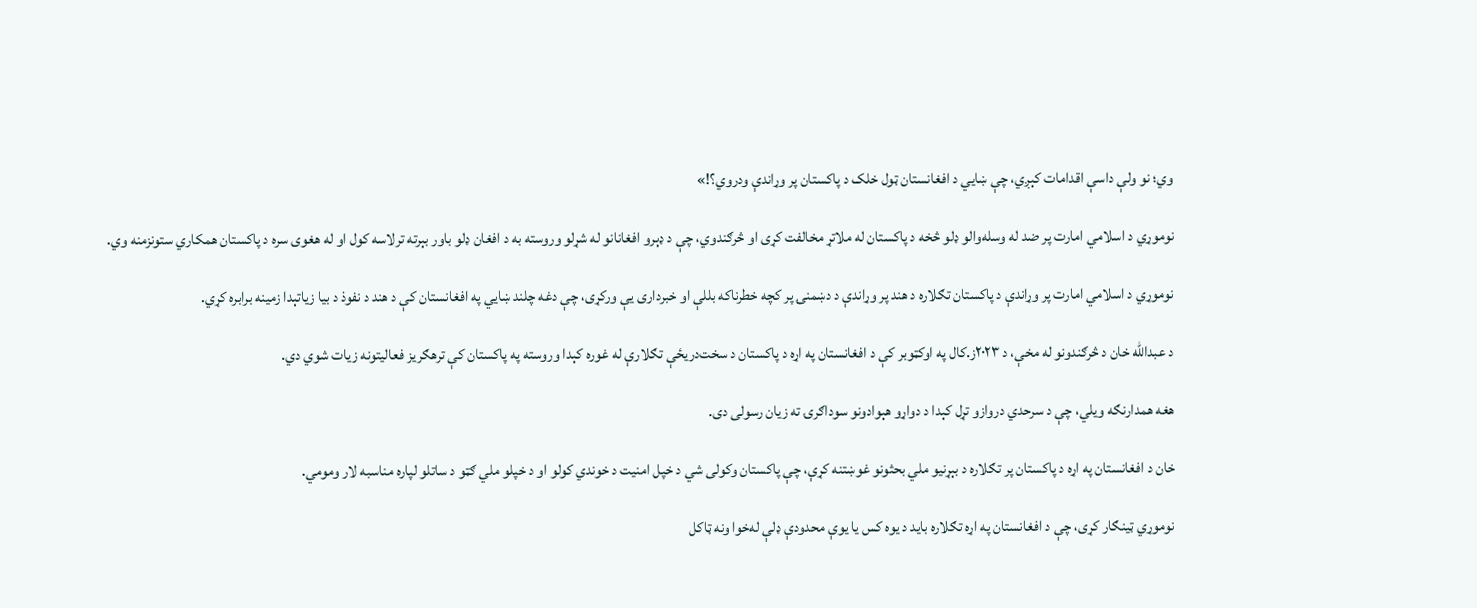وي؛ نو ولې داسې اقدامات کېږي، چې ښایي د افغانستان ټول خلک د پاکستان پر وړاندې ودروي؟!»

نوموړي د اسلامي امارت پر ضد له وسله‌والو ډلو څخه د پاکستان له ملاتړ مخالفت کړی او څرګندوي، چې د ډېرو افغانانو له شړلو وروسته به د افغان ډلو باور بېرته ترلاسه کول او له هغوی سره د پاکستان همکاري ستونزمنه وي.

نوموړي د اسلامي امارت پر وړاندې د پاکستان تګلاره د هند پر وړاندې د دښمنۍ پر کچه خطرناکه بللې او خبرداری یې ورکړی، چې دغه چلند ښایي په افغانستان کې د هند د نفوذ د بیا زیاتېدا زمینه برابره کړي.

د عبد‌الله خان د څرګندونو له مخې، د ۲۰۲۳ز.کال په اوکټوبر کې د افغانستان په اړه د پاکستان د سخت‌دریځې تګلارې له غوره کېدا وروسته په پاکستان کې ترهګریز فعالیتونه زیات شوي دي.

هغه همدارنګه ویلي، چې د سرحدي دروازو تړل کېدا د دواړو هېوادونو سوداګرۍ ته زیان رسولی دی.

خان د افغانستان په اړه د پاکستان پر تګلاره د بېړنیو ملي بحثونو غوښتنه کړې، چې پاکستان وکولی شي د خپل امنیت د خوندي کولو او د خپلو ملي ګټو د ساتلو لپاره مناسبه لار ومومي.

نوموړي ټینګار کړی، چې د افغانستان په اړه تګلاره باید د یوه کس یا یوې محدودې ډلې له‌خوا ونه ټاکل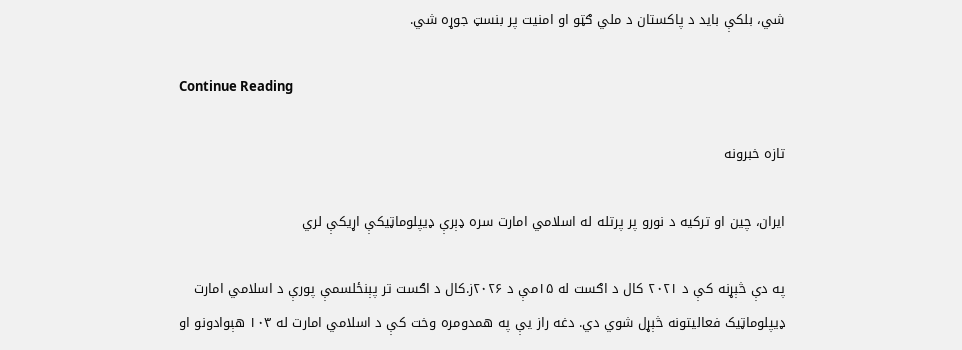شي، بلکې باید د پاکستان د ملي ګټو او امنیت پر بنسټ جوړه شي.

Continue Reading

تازه خبرونه

ایران، چین او ترکیه د نورو پر پرتله له اسلامي امارت سره ډېرې ډیپلوماټیکې اړیکې لري

په دې څېړنه کې د ۲۰۲۱ کال د اګست له ۱۵مې د ۲۰۲۶ز.کال د اګست تر پېنځلسمې پورې د اسلامي امارت ډیپلوماټیک فعالیتونه څېړل شوي دي. دغه راز یې په همدومره وخت کې د اسلامي امارت له ۱۰۳ هېوادونو او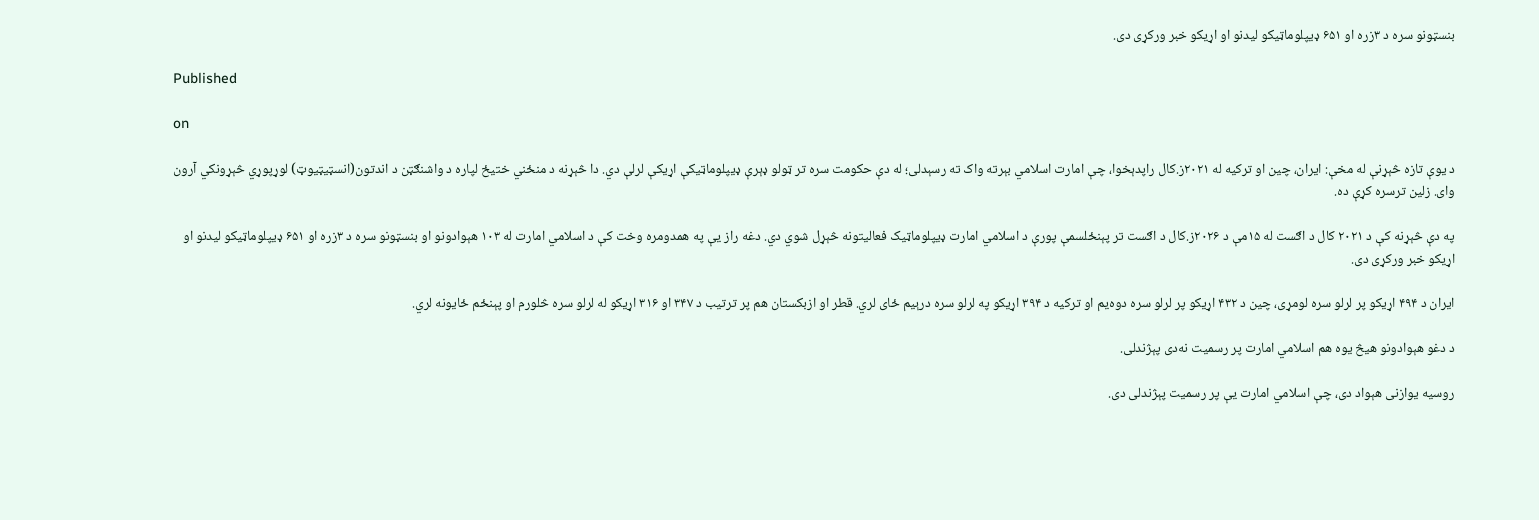بنسټونو سره د ۳زره او ۶۵۱ ډیپلوماټیکو لیدنو او اړیکو خبر ورکړی دی.

Published

on

د یوې تازه څېړنې له مخې: ایران، چین او ترکیه له ۲۰۲۱ز.کال راپدېخوا، چې امارت اسلامي بېرته واک ته رسېدلی؛ له دې حکومت سره تر ټولو ډېرې ډیپلوماټیکې اړیکې لرلې دي. دا څېړنه د منځني ختیځ لپاره د واشنګټن د اندتون(انسټیټیوټ) لوړپوړي څېړونکي آرون وای. زلین ترسره کړې ده.

په دې څېړنه کې د ۲۰۲۱ کال د اګست له ۱۵مې د ۲۰۲۶ز.کال د اګست تر پېنځلسمې پورې د اسلامي امارت ډیپلوماټیک فعالیتونه څېړل شوي دي. دغه راز یې په همدومره وخت کې د اسلامي امارت له ۱۰۳ هېوادونو او بنسټونو سره د ۳زره او ۶۵۱ ډیپلوماټیکو لیدنو او اړیکو خبر ورکړی دی.

ایران د ۴۹۴ اړیکو پر لرلو سره لومړی، چین د ۴۳۲ اړیکو پر لرلو سره دوه‌یم او ترکیه د ۳۹۴ اړیکو په لرلو سره درېیم ځای لري. قطر او ازبکستان هم پر ترتیب د ۳۴۷ او ۳۱۶ اړیکو له لرلو سره څلورم او پېنځم ځایونه لري.

د دغو هېوادونو هیڅ یوه هم اسلامي امارت پر رسمیت نه‌دی پېژندلی.

روسیه یوازنی هېواد دی، چې اسلامي امارت یې پر رسمیت پېژندلی دی.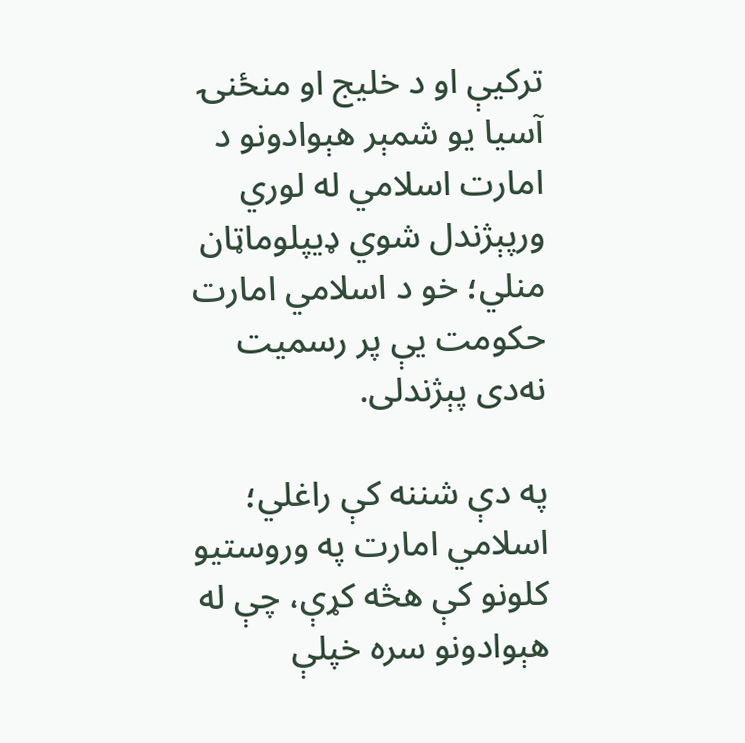ترکیې او د خلیج او منځنۍ آسیا یو شمېر هېوادونو د امارت اسلامي له لوري ورپېژندل شوي ډیپلوماټان منلي؛ خو د اسلامي امارت حکومت یې پر رسمیت نه‌دی پېژندلی.

په دې شننه کې راغلي؛ اسلامي امارت په وروستیو کلونو کې هڅه کړې، چې له هېوادونو سره خپلې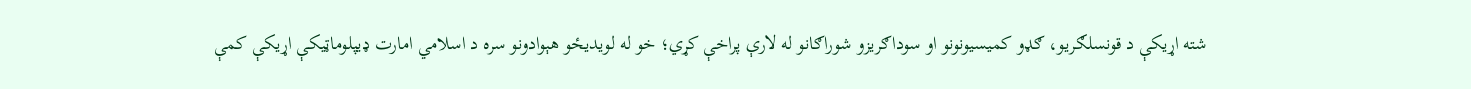شته اړیکې د قونسلګریو، ګډو کمیسیونونو او سوداګریزو شوراګانو له لارې پراخې کړي؛ خو له لویدیځو هېوادونو سره د اسلامي امارت ډیپلوماټیکې اړیکې کمې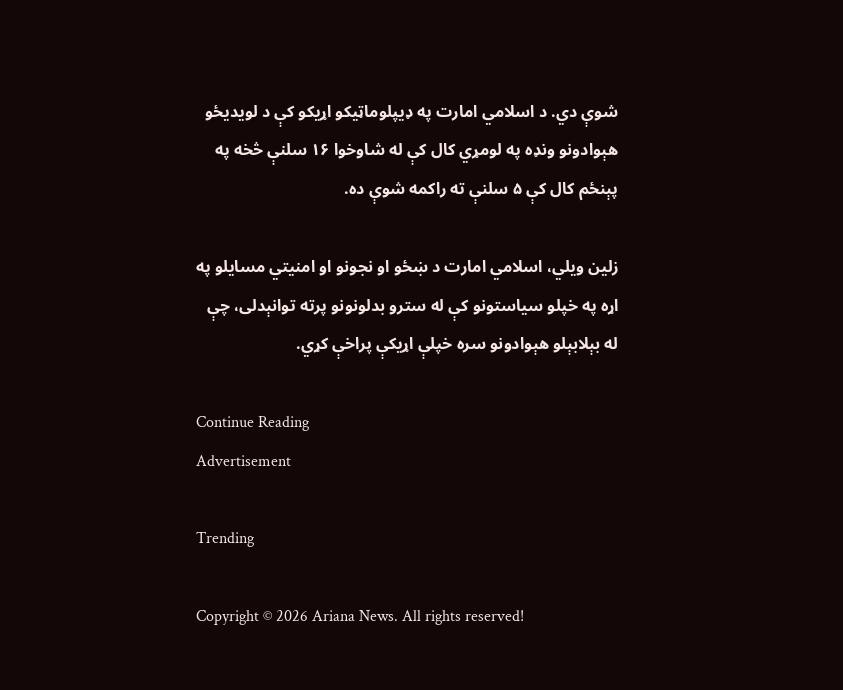شوې دي. د اسلامي امارت په ډیپلوماټیکو اړیکو کې د لویدیځو هېوادونو ونډه په لومړي کال کې له شاوخوا ۱۶ سلنې څخه په پېنځم کال کې ۵ سلنې ته راکمه شوې ده.

زلین ویلي، اسلامي امارت د ښځو او نجونو او امنیتي مسایلو په اړه په خپلو سیاستونو کې له سترو بدلونونو پرته توانېدلی، چې له بېلابېلو هېوادونو سره خپلې اړیکې پراخې کړي.

Continue Reading
Advertisement

Trending

Copyright © 2026 Ariana News. All rights reserved!